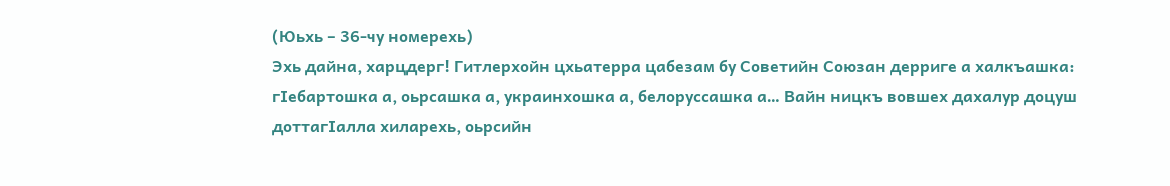(Юьхь – 36-чу номерехь)
Эхь дайна, харцдерг! Гитлерхойн цхьатерра цабезам бу Советийн Союзан дерриге а халкъашка: гIебартошка а, оьрсашка а, украинхошка а, белоруссашка а… Вайн ницкъ вовшех дахалур доцуш доттагIалла хиларехь, оьрсийн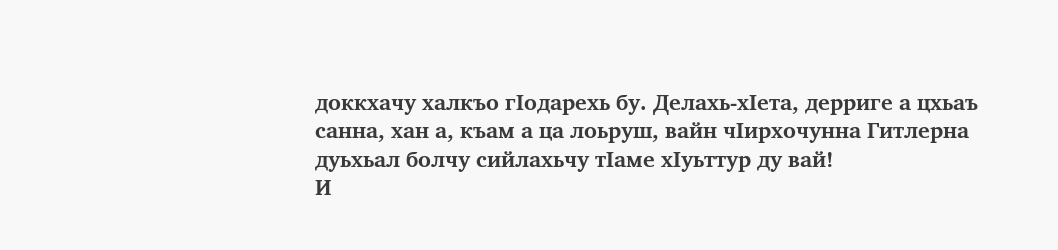доккхачу халкъо гIодарехь бу. Делахь-хIета, дерриге а цхьаъ санна, хан а, къам а ца лоьруш, вайн чIирхочунна Гитлерна дуьхьал болчу сийлахьчу тIаме хIуьттур ду вай!
И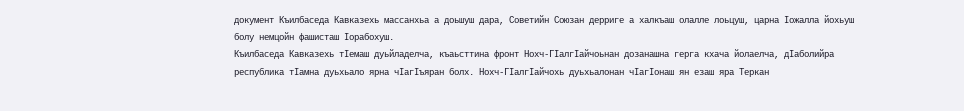документ Къилбаседа Кавказехь массанхьа а доьшуш дара, Советийн Союзан дерриге а халкъаш олалле лоьцуш, царна Iожалла йохьуш болу немцойн фашисташ Iорабохуш.
Къилбаседа Кавказехь тIемаш дуьйладелча, къаьсттина фронт Нохч-ГIалгIайчоьнан дозанашна герга кхача йолаелча, дIаболийра республика тIамна дуьхьало ярна чIагIъяран болх. Нохч-ГIалгIайчохь дуьхьалонан чIагIонаш ян езаш яра Теркан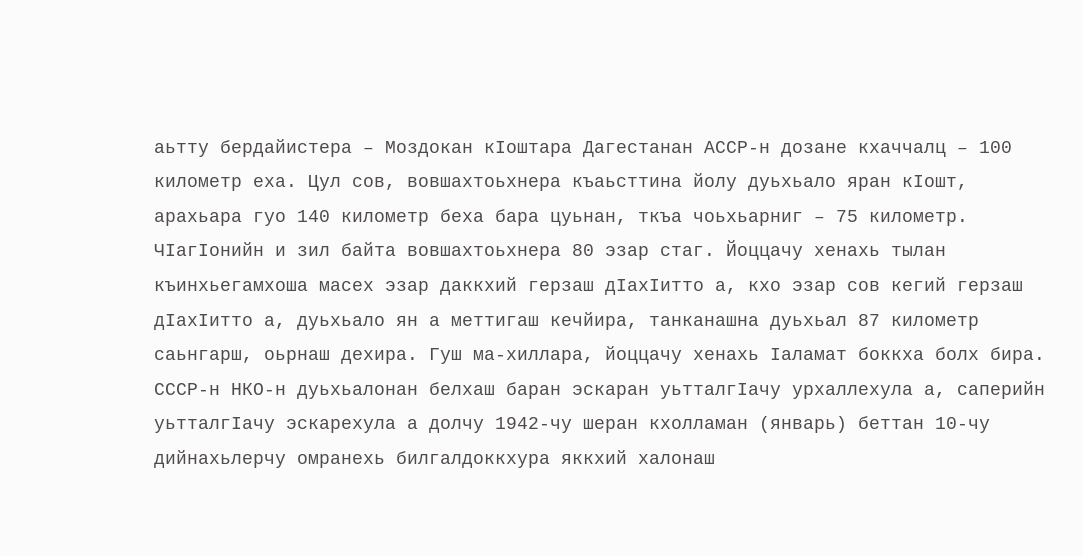аьтту бердайистера – Моздокан кIоштара Дагестанан АССР-н дозане кхаччалц – 100 километр еха. Цул сов, вовшахтоьхнера къаьсттина йолу дуьхьало яран кIошт, арахьара гуо 140 километр беха бара цуьнан, ткъа чоьхьарниг – 75 километр. ЧIагIонийн и зил байта вовшахтоьхнера 80 эзар стаг. Йоццачу хенахь тылан къинхьегамхоша масех эзар даккхий герзаш дIахIитто а, кхо эзар сов кегий герзаш дIахIитто а, дуьхьало ян а меттигаш кечйира, танканашна дуьхьал 87 километр саьнгарш, оьрнаш дехира. Гуш ма-хиллара, йоццачу хенахь Iаламат боккха болх бира. СССР-н НКО-н дуьхьалонан белхаш баран эскаран уьтталгIачу урхаллехула а, саперийн уьтталгIачу эскарехула а долчу 1942-чу шеран кхолламан (январь) беттан 10-чу дийнахьлерчу омранехь билгалдоккхура яккхий халонаш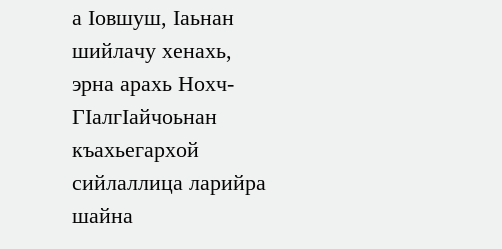а Iовшуш, Iаьнан шийлачу хенахь, эрна арахь Нохч-ГIалгIайчоьнан къахьегархой сийлаллица ларийра шайна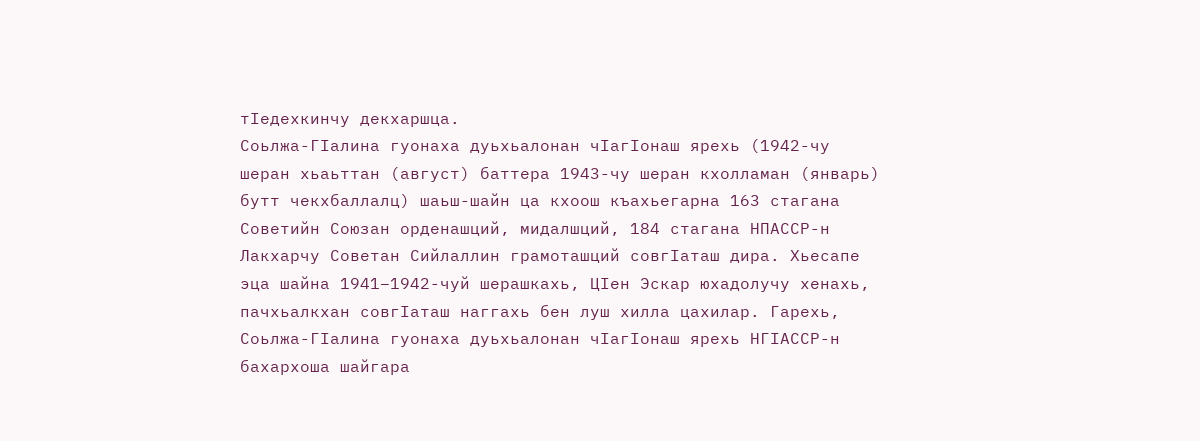тIедехкинчу декхаршца.
Соьлжа-ГIалина гуонаха дуьхьалонан чIагIонаш ярехь (1942-чу шеран хьаьттан (август) баттера 1943-чу шеран кхолламан (январь) бутт чекхбаллалц) шаьш-шайн ца кхоош къахьегарна 163 стагана Советийн Союзан орденашций, мидалшций, 184 стагана НПАССР-н Лакхарчу Советан Сийлаллин грамоташций совгIаташ дира. Хьесапе эца шайна 1941–1942-чуй шерашкахь, ЦIен Эскар юхадолучу хенахь, пачхьалкхан совгIаташ наггахь бен луш хилла цахилар. Гарехь, Соьлжа-ГIалина гуонаха дуьхьалонан чIагIонаш ярехь НГIАССР-н бахархоша шайгара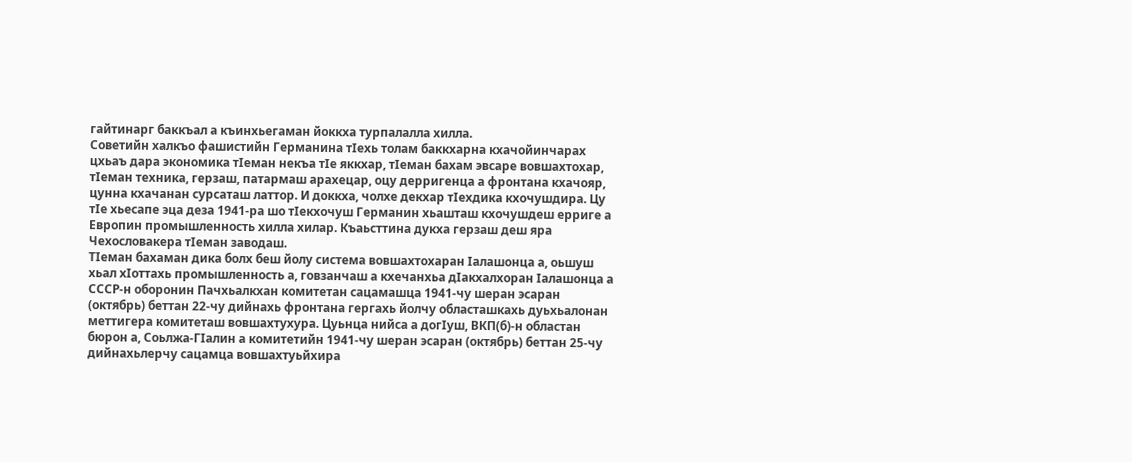гайтинарг баккъал а къинхьегаман йоккха турпалалла хилла.
Советийн халкъо фашистийн Германина тIехь толам баккхарна кхачойинчарах цхьаъ дара экономика тIеман некъа тIе яккхар, тIеман бахам эвсаре вовшахтохар, тIеман техника, герзаш, патармаш арахецар, оцу дерригенца а фронтана кхачояр, цунна кхачанан сурсаташ латтор. И доккха, чолхе декхар тIехдика кхочушдира. Цу тIе хьесапе эца деза 1941-ра шо тIекхочуш Германин хьашташ кхочушдеш ерриге а Европин промышленность хилла хилар. Къаьсттина дукха герзаш деш яра Чехословакера тIеман заводаш.
ТIеман бахаман дика болх беш йолу система вовшахтохаран Iалашонца а, оьшуш хьал хIоттахь промышленность а, говзанчаш а кхечанхьа дIакхалхоран Iалашонца а СССР-н оборонин Пачхьалкхан комитетан сацамашца 1941-чу шеран эсаран (октябрь) беттан 22-чу дийнахь фронтана гергахь йолчу областашкахь дуьхьалонан меттигера комитеташ вовшахтухура. Цуьнца нийса а догIуш, ВКП(б)-н областан бюрон а, Соьлжа-ГIалин а комитетийн 1941-чу шеран эсаран (октябрь) беттан 25-чу дийнахьлерчу сацамца вовшахтуьйхира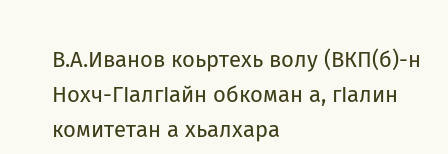В.А.Иванов коьртехь волу (ВКП(б)-н Нохч-ГIалгIайн обкоман а, гIалин комитетан а хьалхара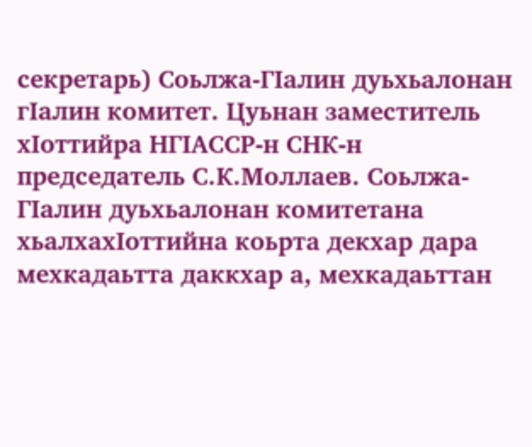секретарь) Соьлжа-ГIалин дуьхьалонан гIалин комитет. Цуьнан заместитель хIоттийра НГIАССР-н СНК-н председатель С.К.Моллаев. Соьлжа-ГIалин дуьхьалонан комитетана хьалхахIоттийна коьрта декхар дара мехкадаьтта даккхар а, мехкадаьттан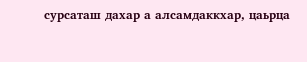сурсаташ дахар а алсамдаккхар, цаьрца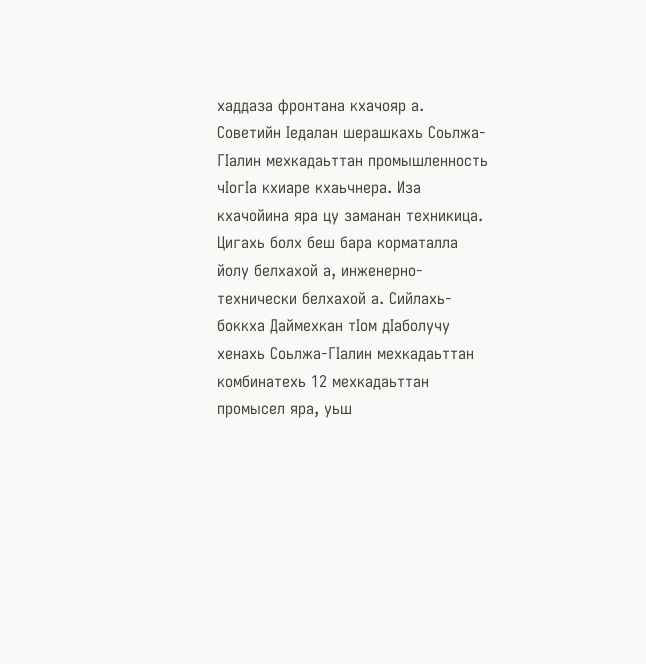хаддаза фронтана кхачояр а.
Советийн Iедалан шерашкахь Соьлжа-ГIалин мехкадаьттан промышленность чIогIа кхиаре кхаьчнера. Иза кхачойина яра цу заманан техникица. Цигахь болх беш бара корматалла йолу белхахой а, инженерно-технически белхахой а. Сийлахь-боккха Даймехкан тIом дIаболучу хенахь Соьлжа-ГIалин мехкадаьттан комбинатехь 12 мехкадаьттан промысел яра, уьш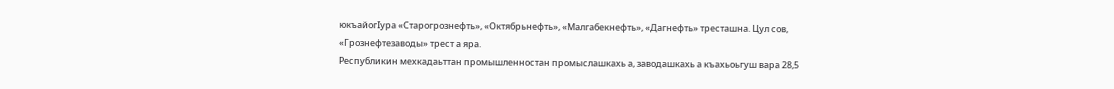юкъайогIура «Старогрознефть», «Октябрьнефть», «Малгабекнефть», «Дагнефть» тресташна. Цул сов, «Грознефтезаводы» трест а яра.
Республикин мехкадаьттан промышленностан промыслашкахь а, заводашкахь а къахьоьгуш вара 28,5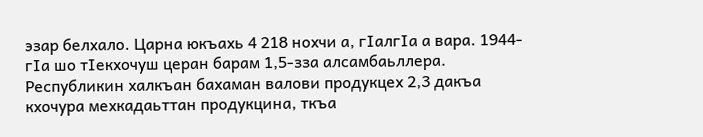эзар белхало. Царна юкъахь 4 218 нохчи а, гIалгIа а вара. 1944-гIа шо тIекхочуш церан барам 1,5-зза алсамбаьллера. Республикин халкъан бахаман валови продукцех 2,3 дакъа кхочура мехкадаьттан продукцина, ткъа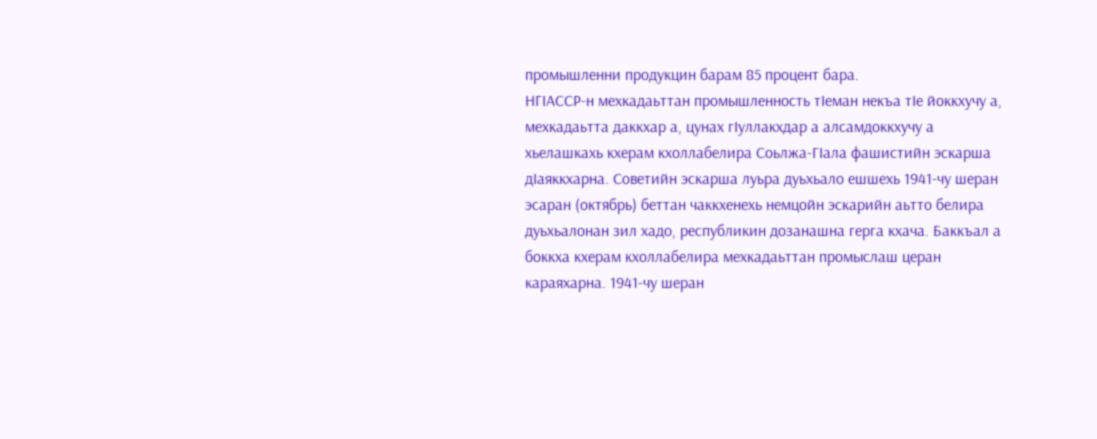промышленни продукцин барам 85 процент бара.
НГIАССР-н мехкадаьттан промышленность тIеман некъа тIе йоккхучу а, мехкадаьтта даккхар а, цунах гIуллакхдар а алсамдоккхучу а хьелашкахь кхерам кхоллабелира Соьлжа-ГIала фашистийн эскарша дIаяккхарна. Советийн эскарша луьра дуьхьало ешшехь 1941-чу шеран эсаран (октябрь) беттан чаккхенехь немцойн эскарийн аьтто белира дуьхьалонан зил хадо, республикин дозанашна герга кхача. Баккъал а боккха кхерам кхоллабелира мехкадаьттан промыслаш церан караяхарна. 1941-чу шеран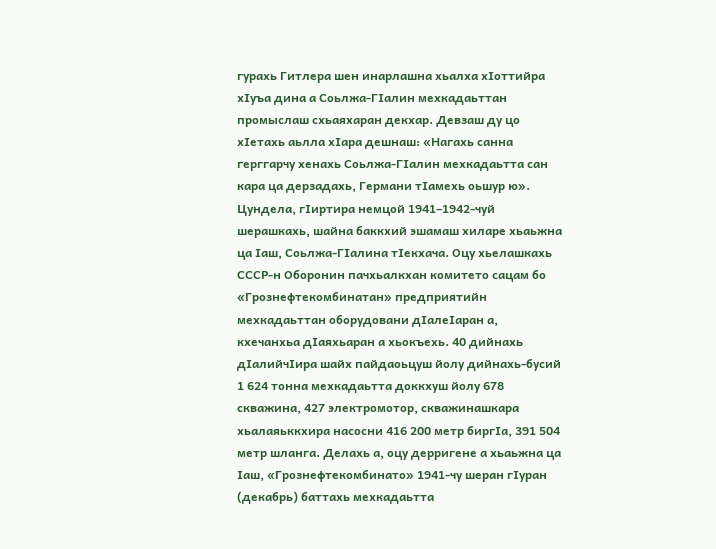гурахь Гитлера шен инарлашна хьалха хIоттийра хIуъа дина а Соьлжа-ГIалин мехкадаьттан промыслаш схьаяхаран декхар. Девзаш ду цо хIетахь аьлла хIара дешнаш: «Нагахь санна герггарчу хенахь Соьлжа-ГIалин мехкадаьтта сан кара ца дерзадахь, Германи тIамехь оьшур ю». Цундела, гIиртира немцой 1941–1942-чуй шерашкахь, шайна баккхий эшамаш хиларе хьаьжна ца Iаш, Соьлжа-ГIалина тIекхача. Оцу хьелашкахь СССР-н Оборонин пачхьалкхан комитето сацам бо «Грознефтекомбинатан» предприятийн мехкадаьттан оборудовани дIалеIаран а, кхечанхьа дIаяхьаран а хьокъехь. 40 дийнахь дIалийчIира шайх пайдаоьцуш йолу дийнахь-бусий 1 624 тонна мехкадаьтта доккхуш йолу 678 скважина, 427 электромотор, скважинашкара хьалаяьккхира насосни 416 200 метр биргIа, 391 504 метр шланга. Делахь а, оцу дерригене а хьаьжна ца Iаш, «Грознефтекомбинато» 1941-чу шеран гIуран (декабрь) баттахь мехкадаьтта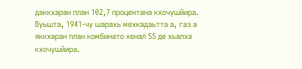даккхаран план 102,7 процентана кхочушйира. Вуьшта, 1941-чу шарахь мехкадаьтта а, газ а яккхаран план комбинато хенал 55 де хьалха кхочушйира.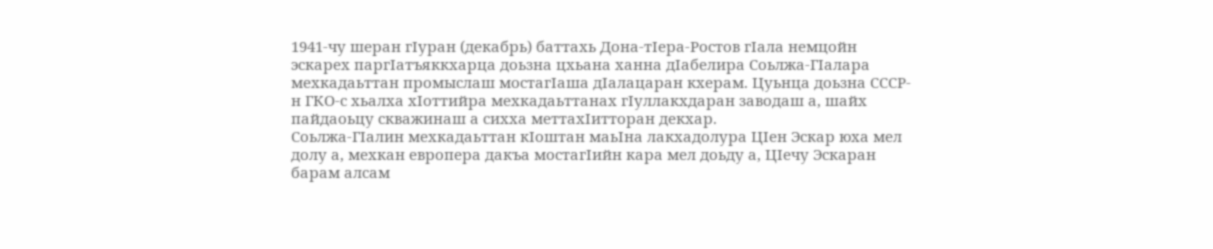1941-чу шеран гIуран (декабрь) баттахь Дона-тIера-Ростов гIала немцойн эскарех паргIатъяккхарца доьзна цхьана ханна дIабелира Соьлжа-ГIалара мехкадаьттан промыслаш мостагIаша дIалацаран кхерам. Цуьнца доьзна СССР-н ГКО-с хьалха хIоттийра мехкадаьттанах гIуллакхдаран заводаш а, шайх пайдаоьцу скважинаш а сихха меттахIитторан декхар.
Соьлжа-ГIалин мехкадаьттан кIоштан маьIна лакхадолура ЦIен Эскар юха мел долу а, мехкан европера дакъа мостагIийн кара мел доьду а, ЦIечу Эскаран барам алсам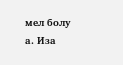мел болу а. Иза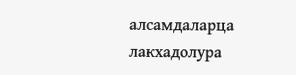алсамдаларца лакхадолура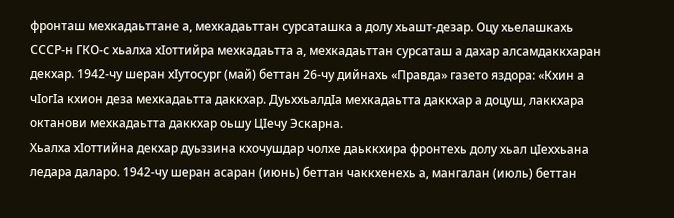фронташ мехкадаьттане а, мехкадаьттан сурсаташка а долу хьашт-дезар. Оцу хьелашкахь СССР-н ГКО-с хьалха хIоттийра мехкадаьтта а, мехкадаьттан сурсаташ а дахар алсамдаккхаран декхар. 1942-чу шеран хIутосург (май) беттан 26-чу дийнахь «Правда» газето яздора: «Кхин а чIогIа кхион деза мехкадаьтта даккхар. ДуьххьалдIа мехкадаьтта даккхар а доцуш, лаккхара октанови мехкадаьтта даккхар оьшу ЦIечу Эскарна.
Хьалха хIоттийна декхар дуьззина кхочушдар чолхе даьккхира фронтехь долу хьал цIеххьана ледара даларо. 1942-чу шеран асаран (июнь) беттан чаккхенехь а, мангалан (июль) беттан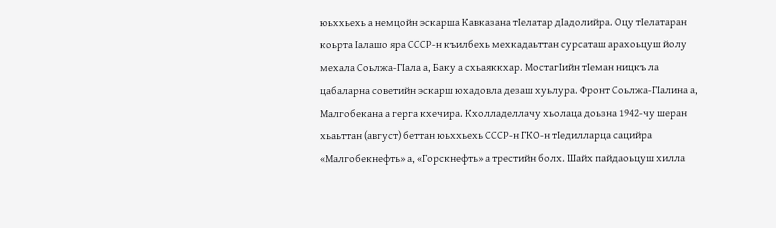юьххьехь а немцойн эскарша Кавказана тIелатар дIадолийра. Оцу тIелатаран коьрта Iалашо яра СССР-н къилбехь мехкадаьттан сурсаташ арахоьцуш йолу мехала Соьлжа-ГIала а, Баку а схьаяккхар. МостагIийн тIеман ницкъ ла цабаларна советийн эскарш юхадовла дезаш хуьлура. Фронт Соьлжа-ГIалина а, Малгобекана а герга кхечира. Кхолладеллачу хьолаца доьзна 1942-чу шеран хьаьттан (август) беттан юьххьехь СССР-н ГКО-н тIедилларца сацийра «Малгобекнефть» а, «Горскнефть» а трестийн болх. Шайх пайдаоьцуш хилла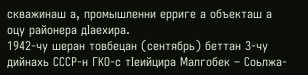скважинаш а, промышленни ерриге а объекташ а оцу районера дIаехира.
1942-чу шеран товбецан (сентябрь) беттан 3-чу дийнахь СССР-н ГКО-с тIеийцира Малгобек – Соьлжа-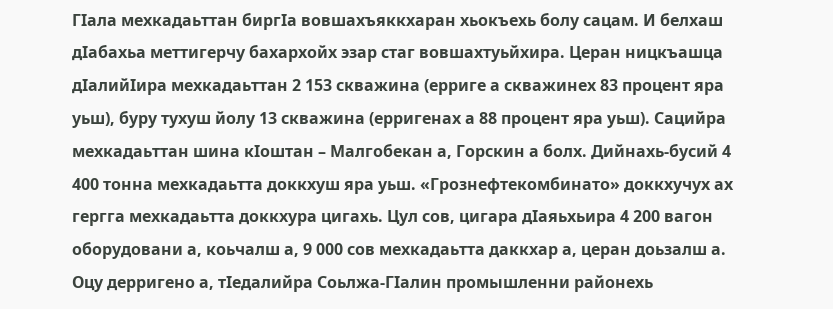ГIала мехкадаьттан биргIа вовшахъяккхаран хьокъехь болу сацам. И белхаш дIабахьа меттигерчу бахархойх эзар стаг вовшахтуьйхира. Церан ницкъашца дIалийIира мехкадаьттан 2 153 скважина (ерриге а скважинех 83 процент яра уьш), буру тухуш йолу 13 скважина (ерригенах а 88 процент яра уьш). Сацийра мехкадаьттан шина кIоштан – Малгобекан а, Горскин а болх. Дийнахь-бусий 4 400 тонна мехкадаьтта доккхуш яра уьш. «Грознефтекомбинато» доккхучух ах гергга мехкадаьтта доккхура цигахь. Цул сов, цигара дIаяьхьира 4 200 вагон оборудовани а, коьчалш а, 9 000 сов мехкадаьтта даккхар а, церан доьзалш а. Оцу дерригено а, тIедалийра Соьлжа-ГIалин промышленни районехь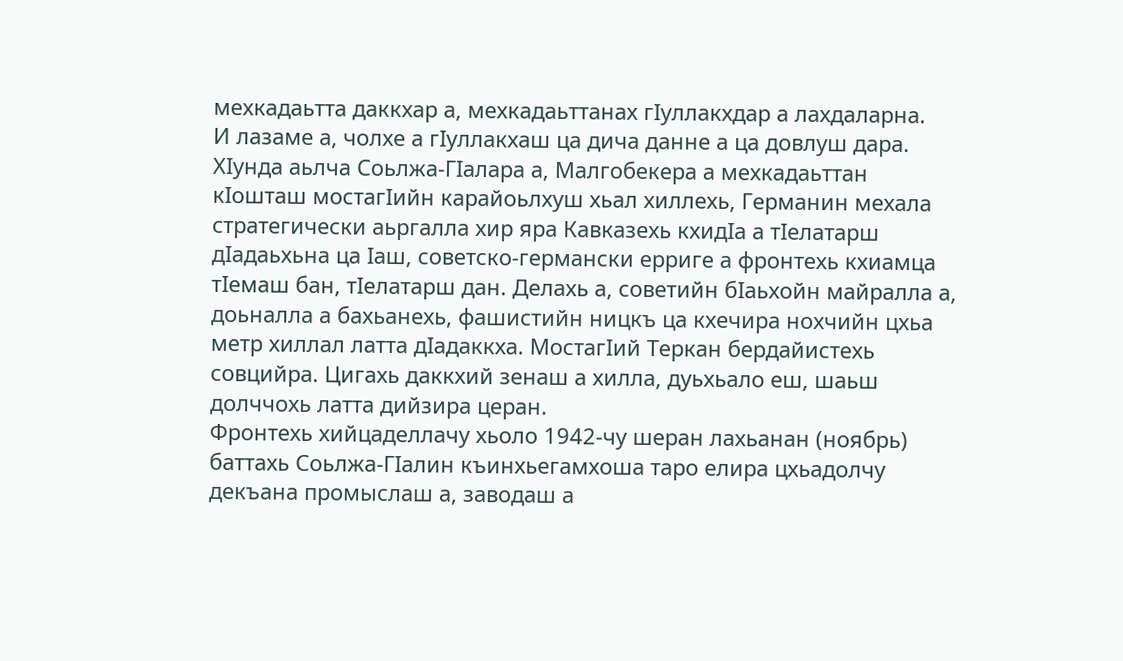мехкадаьтта даккхар а, мехкадаьттанах гIуллакхдар а лахдаларна.
И лазаме а, чолхе а гIуллакхаш ца дича данне а ца довлуш дара. ХIунда аьлча Соьлжа-ГIалара а, Малгобекера а мехкадаьттан кIошташ мостагIийн карайоьлхуш хьал хиллехь, Германин мехала стратегически аьргалла хир яра Кавказехь кхидIа а тIелатарш дIадаьхьна ца Iаш, советско-германски ерриге а фронтехь кхиамца тIемаш бан, тIелатарш дан. Делахь а, советийн бIаьхойн майралла а, доьналла а бахьанехь, фашистийн ницкъ ца кхечира нохчийн цхьа метр хиллал латта дIадаккха. МостагIий Теркан бердайистехь совцийра. Цигахь даккхий зенаш а хилла, дуьхьало еш, шаьш долччохь латта дийзира церан.
Фронтехь хийцаделлачу хьоло 1942-чу шеран лахьанан (ноябрь) баттахь Соьлжа-ГIалин къинхьегамхоша таро елира цхьадолчу декъана промыслаш а, заводаш а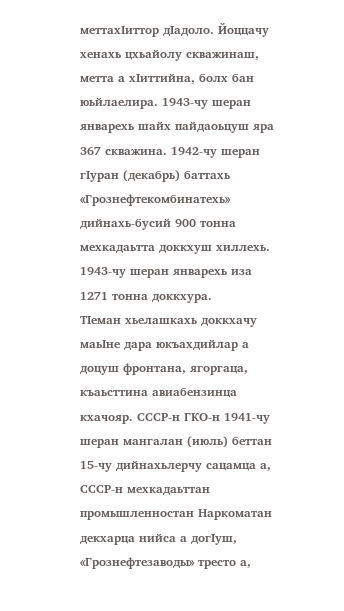меттахIиттор дIадоло. Йоццачу хенахь цхьайолу скважинаш, метта а хIиттийна, болх бан юьйлаелира. 1943-чу шеран январехь шайх пайдаоьцуш яра 367 скважина. 1942-чу шеран гIуран (декабрь) баттахь «Грознефтекомбинатехь» дийнахь-бусий 900 тонна мехкадаьтта доккхуш хиллехь. 1943-чу шеран январехь иза 1271 тонна доккхура.
ТIеман хьелашкахь доккхачу маьIне дара юкъахдийлар а доцуш фронтана, ягоргаца, къаьсттина авиабензинца кхачояр. СССР-н ГКО-н 1941-чу шеран мангалан (июль) беттан 15-чу дийнахьлерчу сацамца а, СССР-н мехкадаьттан промышленностан Наркоматан декхарца нийса а догIуш, «Грознефтезаводы» тресто а,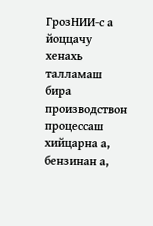ГрозНИИ-с а йоццачу хенахь талламаш бира производствон процессаш хийцарна а, бензинан а,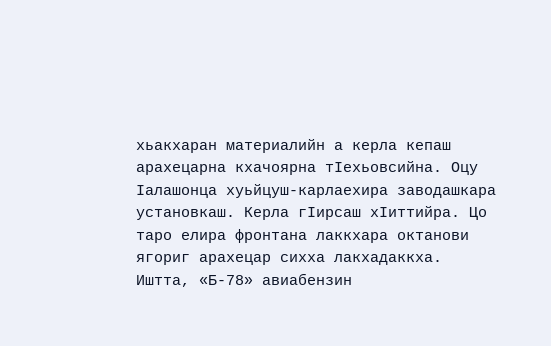хьакхаран материалийн а керла кепаш арахецарна кхачоярна тIехьовсийна. Оцу Iалашонца хуьйцуш-карлаехира заводашкара установкаш. Керла гIирсаш хIиттийра. Цо таро елира фронтана лаккхара октанови ягориг арахецар сихха лакхадаккха. Иштта, «Б-78» авиабензин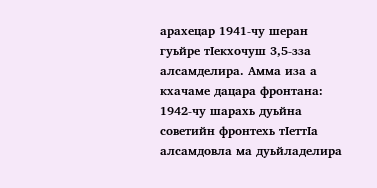арахецар 1941-чу шеран гуьйре тIекхочуш 3,5-зза алсамделира. Амма иза а кхачаме дацара фронтана: 1942-чу шарахь дуьйна советийн фронтехь тIеттIа алсамдовла ма дуьйладелира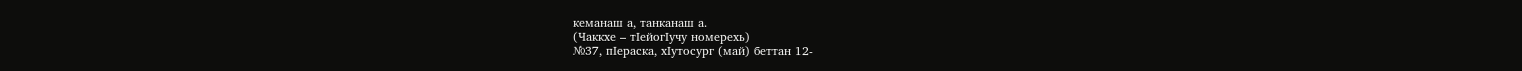кеманаш а, танканаш а.
(Чаккхе – тIейогIучу номерехь)
№37, пIераска, хIутосург (май) беттан 12-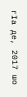гIа де, 2017 шо